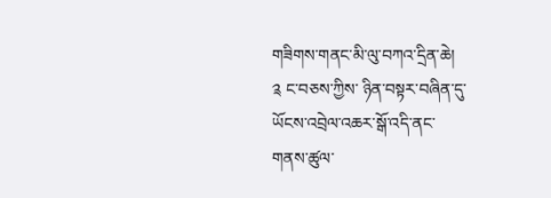གཟིགས་གནང་མི་ལུ་བཀའ་དྲིན་ཆེ།
༉ ང་བཅས་ཀྱིས་ ཉིན་བསྟར་བཞིན་དུ་
ཡོངས་འབྲེལ་འཆར་སྒོ་འདི་ནང་
གནས་ཚུལ་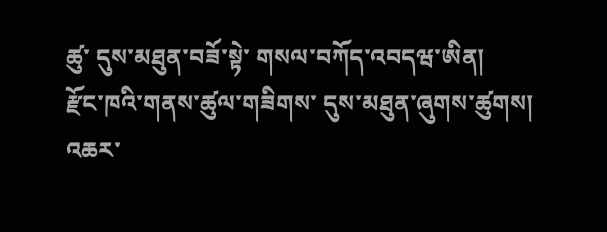ཚུ་ དུས་མཐུན་བཟོ་སྟེ་ གསལ་བཀོད་འབདཝ་ཨིན།
རྫོང་ཁའི་གནས་ཚུལ་གཟིགས་ དུས་མཐུན་ཞུགས་ཚུགས།
འཆར་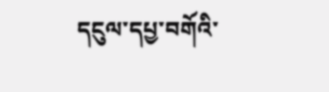དངུལ་དཔྱ་བགོའི་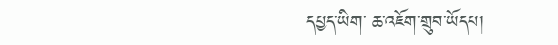དཔྱད་ཡིག་ ཆ་འཇོག་གྲུབ་ཡོདཔ།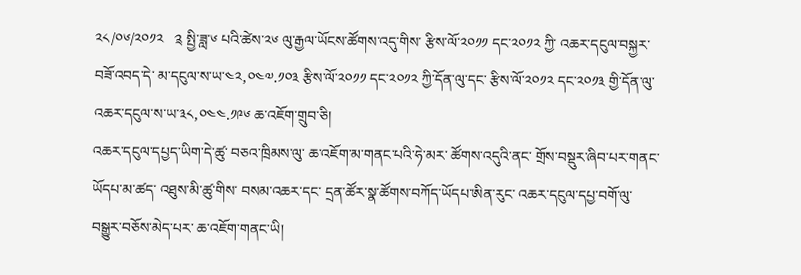༢༨/༠༦/༢༠༡༢   ༉ སྤྱི་ཟླ་༦ པའི་ཚེས་༢༦ ལུ་རྒྱལ་ཡོངས་ཚོགས་འདུ་གིས་ རྩིས་ལོ་༢༠༡༡ དང་༢༠༡༢ ཀྱི་ འཆར་དངུལ་བསྐྱར་བཟོ་འབད་དེ་ མ་དངུལ་ས་ཡ་༤༢,༠༤༧.༡༠༣ རྩིས་ལོ་༢༠༡༡ དང་༢༠༡༢ ཀྱི་དོན་ལུ་དང་ རྩིས་ལོ་༢༠༡༢ དང་༢༠༡༣ གྱི་དོན་ལུ་ འཆར་དངུལ་ས་ཡ་༣༨,༠༤༤.༡༩༦ ཆ་འཇོག་གྲུབ་ཅི།
འཆར་དངུལ་དཔྱད་ཡིག་དེ་ཚུ་ བཅའ་ཁྲིམས་ལུ་ ཆ་འཇོག་མ་གནང་པའི་ཧེ་མར་ ཚོགས་འདུའི་ནང་ གྲོས་བསྡུར་ཞིབ་པར་གནང་ཡོདཔ་མ་ཚད་ འཐུས་མི་ཚུ་གིས་ བསམ་འཆར་དང་ དྲན་ཚོར་སྣ་ཚོགས་བཀོད་ཡོདཔ་ཨིན་རུང་ འཆར་དངུལ་དཔྱ་བགོ་ལུ་ བསྒྱུར་བཅོས་མེད་པར་ ཆ་འཇོག་གནང་ཡི།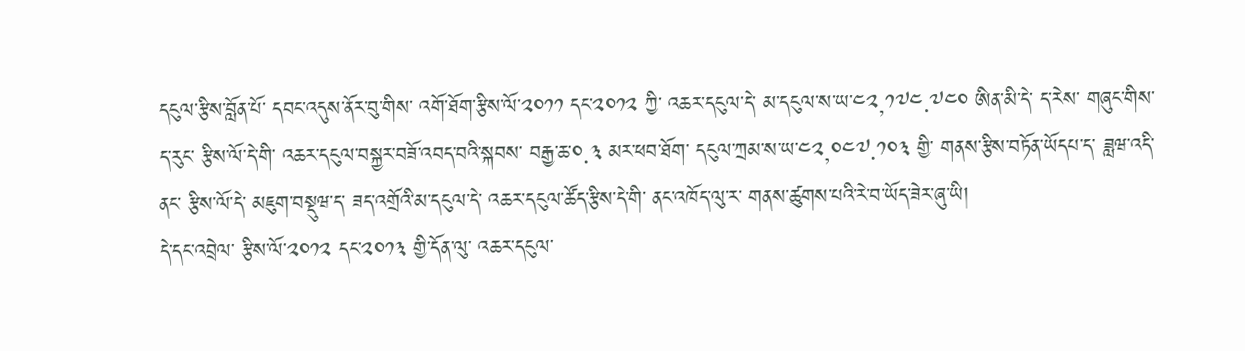དངུལ་རྩིས་བློན་པོ་ དབང་འདུས་ནོར་བུ་གིས་ འགོ་ཐོག་རྩིས་ལོ་༢༠༡༡ དང་༢༠༡༢ ཀྱི་ འཆར་དངུལ་དེ་ མ་དངུལ་ས་ཡ་༤༢,༡༧༤.༧༤༠ ཨིན་མི་དེ་ ད་རེས་ གཞུང་གིས་ ད་རུང་ རྩིས་ལོ་དེ་གི་ འཆར་དངུལ་བསྐྱར་བཟོ་འབད་བའི་སྐབས་ བརྒྱ་ཆ་༠.༣ མར་ཕབ་ཐོག་ དངུལ་ཀྲམ་ས་ཡ་༤༢,༠༤༧.༡༠༣ གྱི་ གནས་རྩིས་བཏོན་ཡོདཔ་ད་ ཟླཝ་འདི་ནང་ རྩིས་ལོ་དེ་ མཇུག་བསྡུཝ་ད་ ཟད་འགྲོའི་མ་དངུལ་དེ་ འཆར་དངུལ་ཚོད་རྩིས་དེ་གི་ ནང་འཁོད་ལུ་ར་ གནས་ཚུགས་པའི་རེ་བ་ཡོད་ཟེར་ཞུ་ཡི།
དེ་དང་འབྲེལ་ རྩིས་ལོ་༢༠༡༢ དང་༢༠༡༣ གྱི་དོན་ལུ་ འཆར་དངུལ་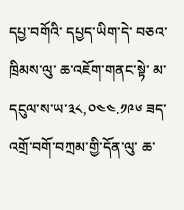དཔྱ་བགོའི་ དཔྱད་ཡིག་དེ་ བཅའ་ཁྲིམས་ལུ་ ཆ་འཇོག་གནང་སྟེ་ མ་དངུལ་ས་ཡ་༣༨,༠༤༤.༡༩༦ ཟད་འགྲོ་བགོ་བཀྲམ་གྱི་དོན་ལུ་ ཆ་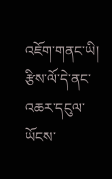འཇོག་གནང་ཡི།
རྩིས་ལོ་དེ་ནང་ འཆར་དངུལ་ཡོངས་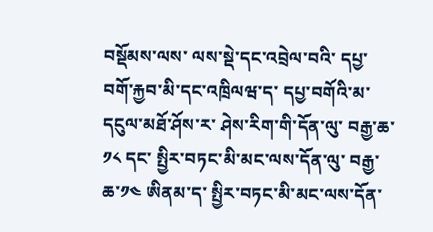བསྡོམས་ལས་ ལས་སྡེ་དང་འབྲེལ་བའི་ དཔྱ་བགོ་རྐྱབ་མི་དང་འཁྲིལཝ་ད་ དཔྱ་བགོའི་མ་དངུལ་མཐོ་ཤོས་ར་ ཤེས་རིག་གི་དོན་ལུ་ བརྒྱ་ཆ་༡༨ དང་ སྤྱིར་བཏང་མི་མང་ལས་དོན་ལུ་ བརྒྱ་ཆ་༡༤ ཨིནམ་ད་ སྤྱིར་བཏང་མི་མང་ལས་དོན་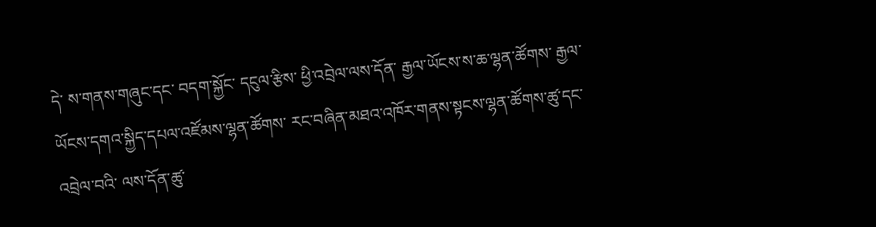དེ་ ས་གནས་གཞུང་དང་ བདག་སྐྱོང་ དངུལ་རྩིས་ ཕྱི་འབྲེལ་ལས་དོན་ རྒྱལ་ཡོངས་ས་ཆ་ལྷན་ཚོགས་ རྒྱལ་ཡོངས་དགའ་སྐྱིད་དཔལ་འཛོམས་ལྷན་ཚོགས་ རང་བཞིན་མཐའ་འཁོར་གནས་སྟངས་ལྷན་ཚོགས་ཚུ་དང་འབྲེལ་བའི་ ལས་དོན་ཚུ་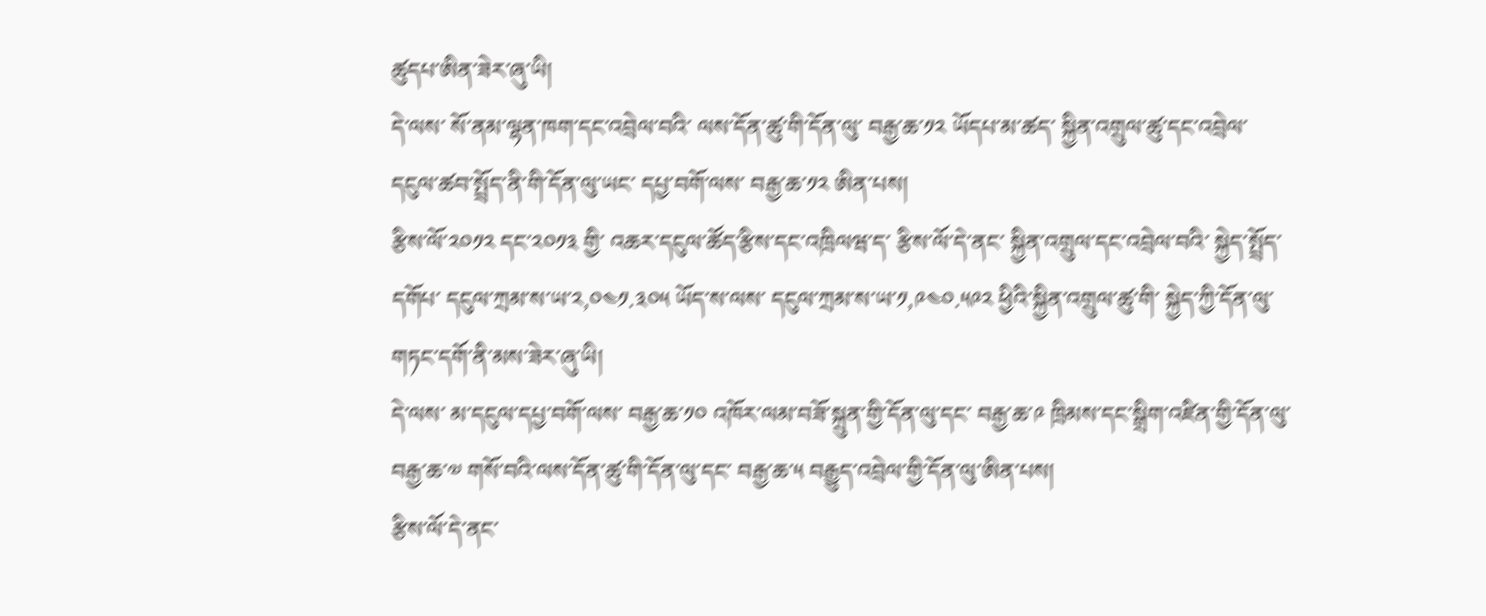ཚུདཔ་ཨིན་ཟེར་ཞུ་ཡི།
དེ་ལས་ སོ་ནམ་ལྷན་ཁག་དང་འབྲེལ་བའི་ ལས་དོན་ཚུ་གི་དོན་ལུ་ བརྒྱ་ཆ་༡༢ ཡོདཔ་མ་ཚད་ སྐྱིན་འགྲུལ་ཚུ་དང་འབྲེལ་ དངུལ་ཚབ་སྤྲོད་ནི་གི་དོན་ལུ་ཡང་ དཔྱ་བགོ་ལས་ བརྒྱ་ཆ་༡༢ ཨིན་པས།
རྩིས་ལོ་༢༠༡༢ དང་༢༠༡༣ གྱི་ འཆར་དངུལ་ཚོད་རྩིས་དང་འཁྲིལཝ་ད་ རྩིས་ལོ་དེ་ནང་ སྐྱིན་འགྲུལ་དང་འབྲེལ་བའི་ སྐྱེད་སྤྲོད་དགོཔ་ དངུལ་ཀྲམ་ས་ཡ་༢,༠༤༡.༣༠༥ ཡོད་ས་ལས་ དངུལ་ཀྲམ་ས་ཡ་༡,༩༤༠.༥༩༢ ཕྱིའི་སྐྱིན་འགྲུལ་ཚུ་གི་ སྐྱེད་ཀྱི་དོན་ལུ་ གཏང་དགོ་ནི་མས་ཟེར་ཞུ་ཡི།
དེ་ལས་ མ་དངུལ་དཔྱ་བགོ་ལས་ བརྒྱ་ཆ་༡༠ འཁོར་ལམ་བཟོ་སྐྲུན་གྱི་དོན་ལུ་དང་ བརྒྱ་ཆ་༩ ཁྲིམས་དང་སྒྲིག་འཛིན་གྱི་དོན་ལུ་ བརྒྱ་ཆ་༧ གསོ་བའི་ལས་དོན་ཚུ་གི་དོན་ལུ་དང་ བརྒྱ་ཆ་༥ བརྒྱུད་འབྲེལ་གྱི་དོན་ལུ་ཨིན་པས།
རྩིས་ལོ་དེ་ནང་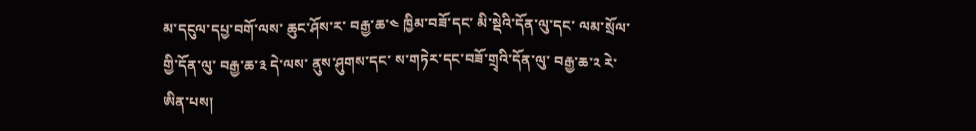མ་དངུལ་དཔྱ་བགོ་ལས་ ཆུང་ཤོས་ར་ བརྒྱ་ཆ་༤ ཁྱིམ་བཟོ་དང་ མི་སྡེའི་དོན་ལུ་དང་ ལམ་སྲོལ་གྱི་དོན་ལུ་ བརྒྱ་ཆ་༣ དེ་ལས་ ནུས་ཤུགས་དང་ ས་གཏེར་དང་བཟོ་གྲྭའི་དོན་ལུ་ བརྒྱ་ཆ་༢ རེ་ཨིན་པས།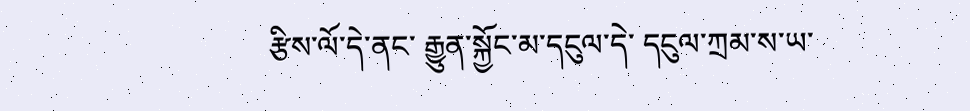རྩིས་ལོ་དེ་ནང་ རྒྱུན་སྐྱོང་མ་དངུལ་དེ་ དངུལ་ཀྲམ་ས་ཡ་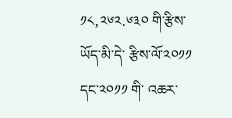༡༨,༢༦༢.༦༣༠ གི་རྩིས་ཡོད་མི་དེ་ རྩིས་ལོ་༢༠༡༡ དང་༢༠༡༡ གི་ འཆར་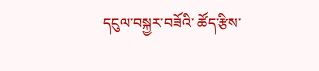དངུལ་བསྐྱར་བཟོའི་ ཚོད་རྩིས་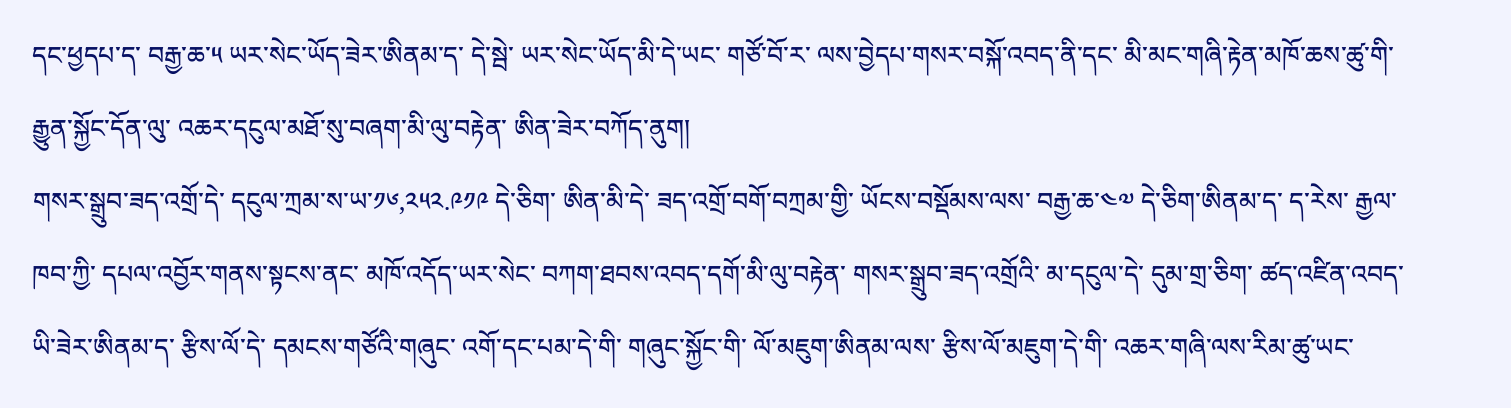དང་ཕྱདཔ་ད་ བརྒྱ་ཆ་༥ ཡར་སེང་ཡོད་ཟེར་ཨིནམ་ད་ དེ་སྦེ་ ཡར་སེང་ཡོད་མི་དེ་ཡང་ གཙོ་བོ་ར་ ལས་བྱེདཔ་གསར་བསྐོ་འབད་ནི་དང་ མི་མང་གཞི་རྟེན་མཁོ་ཆས་ཚུ་གི་ རྒྱུན་སྐྱོང་དོན་ལུ་ འཆར་དངུལ་མཐོ་སུ་བཞག་མི་ལུ་བརྟེན་ ཨིན་ཟེར་བཀོད་ནུག།
གསར་སྒྲུབ་ཟད་འགྲོ་དེ་ དངུལ་ཀྲམ་ས་ཡ་༡༦,༢༥༢.༩༡༩ དེ་ཅིག་ ཨིན་མི་དེ་ ཟད་འགྲོ་བགོ་བཀྲམ་གྱི་ ཡོངས་བསྡོམས་ལས་ བརྒྱ་ཆ་༤༧ དེ་ཅིག་ཨིནམ་ད་ ད་རེས་ རྒྱལ་ཁབ་ཀྱི་ དཔལ་འབྱོར་གནས་སྟངས་ནང་ མཁོ་འདོད་ཡར་སེང་ བཀག་ཐབས་འབད་དགོ་མི་ལུ་བརྟེན་ གསར་སྒྲུབ་ཟད་འགྲོའི་ མ་དངུལ་དེ་ དུམ་གྲ་ཅིག་ ཚད་འཛིན་འབད་ཡི་ཟེར་ཨིནམ་ད་ རྩིས་ལོ་དེ་ དམངས་གཙོའི་གཞུང་ འགོ་དང་པམ་དེ་གི་ གཞུང་སྐྱོང་གི་ ལོ་མཇུག་ཨིནམ་ལས་ རྩིས་ལོ་མཇུག་དེ་གི་ འཆར་གཞི་ལས་རིམ་ཚུ་ཡང་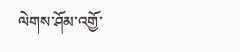ལེགས་ཤོམ་འགྱོ་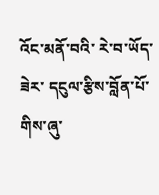འོང་མནོ་བའི་ རེ་བ་ཡོད་ཟེར་ དངུལ་རྩིས་བློན་པོ་གིས་ཞུ་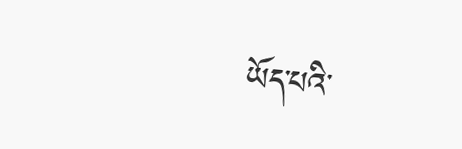ཡོད་པའི་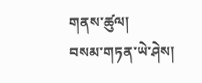གནས་ཚུལ།
བསམ་གཏན་ཡེ་ཤེས།